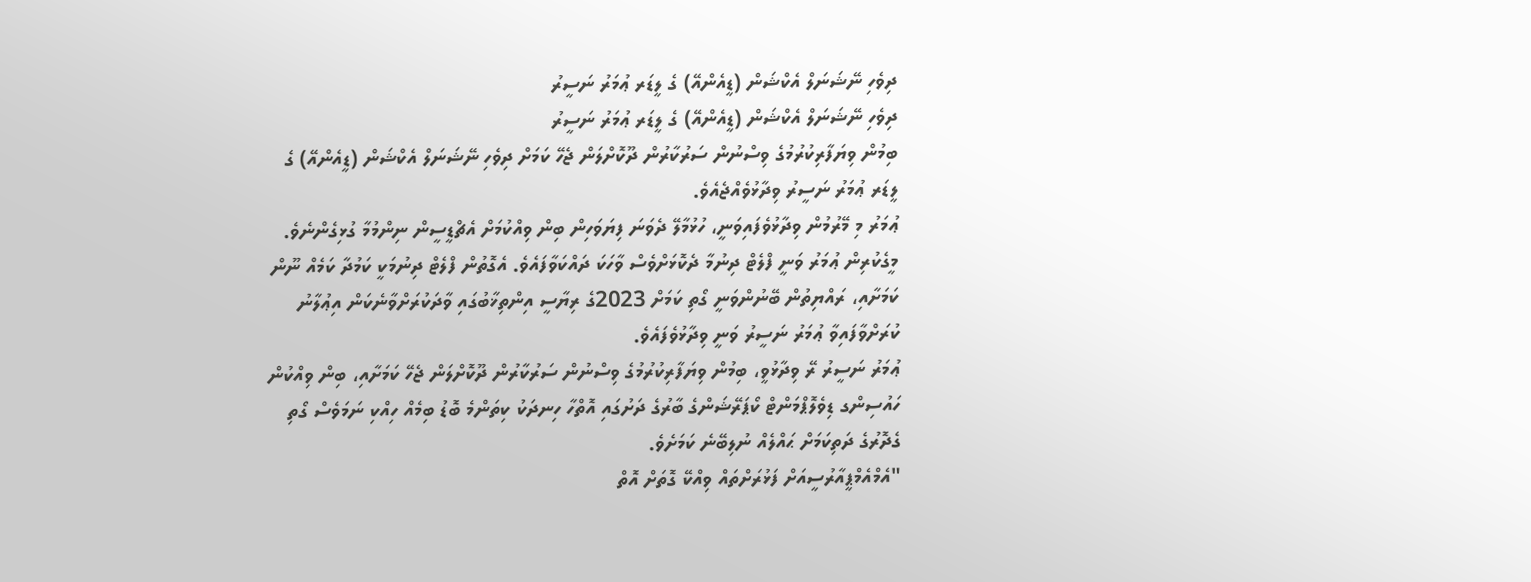ދިވެހި ނޭޝަނަލް އެކްޝަން (ޑީއެންއޭ) ގެ ލީޑަރ ޢުމަރު ނަސީރު
ދިވެހި ނޭޝަނަލް އެކްޝަން (ޑީއެންއޭ) ގެ ލީޑަރ ޢުމަރު ނަސީރު
ބިމުން ވިޔަފާރިކުރުމުގެ ވިސްނުން ސަރުކާރުން ދޫކޮށްލަން ޖެހޭ ކަމަށް ދިވެހި ނޭޝަނަލް އެކްޝަން (ޑީއެންއޭ) ގެ ލީޑަރ ޢުމަރު ނަސީރު ވިދާޅުވެއްޖެއެވެ.
ޢުމަރު މި މޭރުމުން ވިދާޅުވެފައިވަނީ، ހުޅުމާލޭ ދެވަނަ ފިޔަވަހިން ބިން ވިއްކުމަށް އެޗްޑީސީން ނިންމުމާ ގުޅިގެންނެވެ. މީގެކުރިން ޢުމަރު ވަނީ ފްލެޓް ދިނުމާ ދެކޮޅަށްވެސް ވާހަކަ ދައްކަވާފައެވެ. އެގޮތުން ފްލެޓް ދިނުމަކީ ކަމުދާ ކަމެއް ނޫން ކަމަށާއި، ރައްޔިތުން ބޭނުންވަނީ ގޯތި ކަމަށް 2023ގެ ރިޔާސީ އިންތިޚާބުގައި ވާދަކުރަށްވާނެކަން އިޢުލާނު ކުރަށްވާފައިވާ ޢުމަރު ނަސީރު ވަނީ ވިދާޅުވެފައެވެ.
ޢުމަރު ނަސީރު ރޭ ވިދާޅުވީ، ބިމުން ވިޔަފާރިކުރުމުގެ ވިސްނުން ސަރުކާރުން ދޫކޮށްލަން ޖެހޭ ކަމަށާއި، ބިން ވިއްކުން ހައުސިންގ ޑިވެލޮޕްމަންޓް ކޯޕަރޭޝަންގެ ބާރުގެ ދަށުގައި އޮތްހާ ހިނދަކު ކިތަންމެ ބޮޑު ބިމެއް ހިއްކި ނަމަވެސް ގޯތި ގެދޮރުގެ ދަތިކަމަށް ޙައްލެއް ނުލިބޭނެ ކަމަށެވެ.
"އެމްއެމްޕީއާރުސީއަށް ފަޅުރަށްތައް ވިއްކޭ ގޮތަށް އޮތް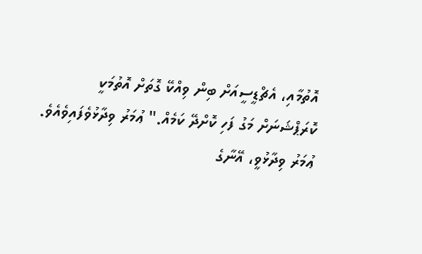އޮތުމާއި، އެޗްޑީސީއަށް ބިން ވިއްކޭ ގޮތަށް އޮތުމަކީ ކޮރަޕްޝަނަށް މަގު ފަހި ކޮށްދޭ ކަމެއް." ޢުމަރު ވިދާޅުވެފައިވެއެވެ.
ޢުމަރު ވިދާޅުވީ، އޭނާގެ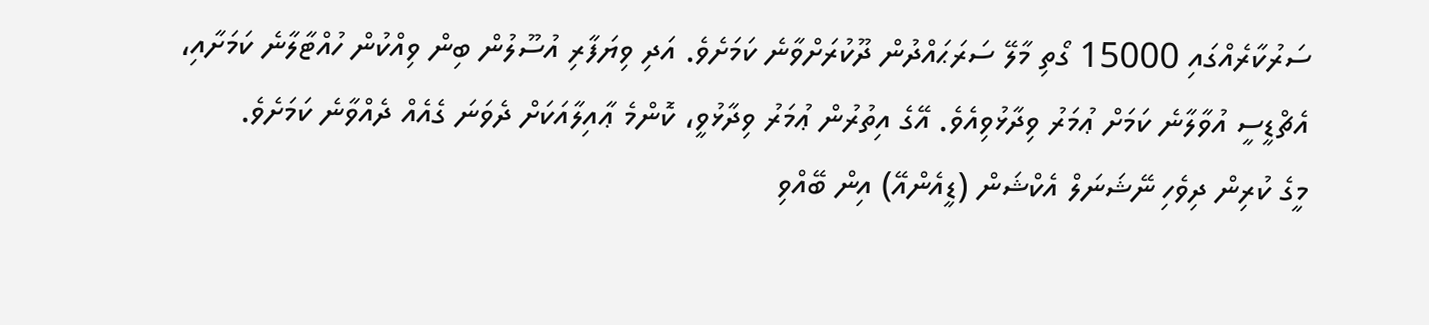ސަރުކާރެއްގައި 15000 ގޯތި މާލޭ ސަރަޙައްދުން ދޫކުރަށްވާނެ ކަމަށެވެ. އަދި ވިޔަފާރި އުސޫލުން ބިން ވިއްކުން ހުއްޓާލާނެ ކަމަށާއި، އެޗްޑީސީ އުވާލާނެ ކަމަށް ޢުމަރު ވިދާޅުވިއެވެ. އޭގެ އިތުރުން ޢުމަރު ވިދާޅުވީ، ކޮންމެ ޢާއިލާއަކަށް ދެވަނަ ގެއެއް ދެއްވާނެ ކަމަށެވެ.
މީގެ ކުރިން ދިވެހި ނޭޝަނަލް އެކްޝަން (ޑީއެންއޭ) އިން ބޭއްވި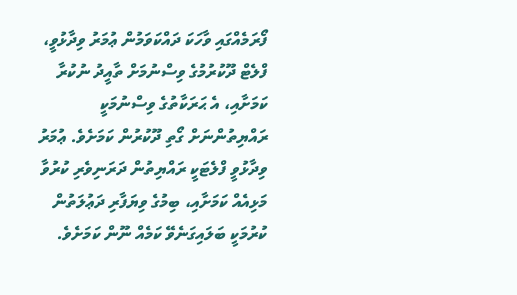ފޯރަމެއްގައި ވާހަކަ ދައްކަވަމުން ޢުމަރު ވިދާޅުވީ، ފްލެޓް ދޫކުރުމުގެ ވިސްނުމަށް ތާއީދު ނުކުރާ ކަމަށާއި، އެ ޙަރަކާތުގެ ވިސްނުމަކީ ރައްޔިތުންނަށް ގޯތި ދޫކުރުން ކަމަށެވެ. ޢުމަރު ވިދާޅުވީ ފްލެޓަކީ ރައްޔިތުން ދަރަނިވެރި ކުރުވާ މަޅިއެއް ކަމަށާއި، ބިމުގެ ވިޔަފާރި ދަޢުލަތުން ކުރުމަކީ ބަލައިގަނެވޭ ކަމެއް ނޫން ކަމަށެވެ.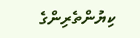ކިޔުންތެރިންގެ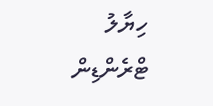ހިޔާލު
ޓްރެންޑިން